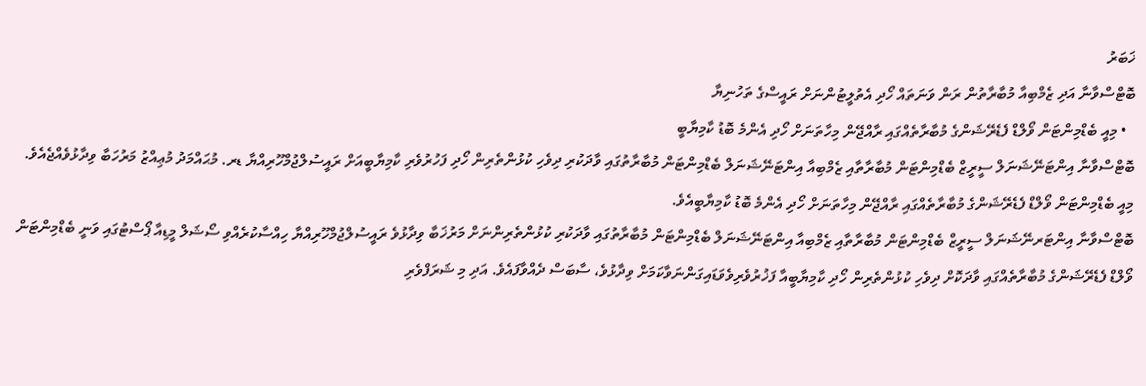ޚަބަރު
ބޮޓްސްވާނާ އަދި ޒެމްބިއާ މުބާރާތުން ރަން ވަނަތައް ހޯދި އެތުލީޓުންނަށް ރައީސްގެ ތަހުނިޔާ
  • މިއީ ބެޑްމިންޓަން ވޯލްޑް ފެޑެރޭޝަންގެ މުބާރާތެއްގައި ރާއްޖޭން މިހާތަނަށް ހޯދި އެންމެ ބޮޑު ކާމިޔާބީ
ބޮޓްސްވާނާ އިންޓަނޭޝަނަލް ސީރީޒް ބެޑްމިންޓަން މުބާރާތާއި ޒެމްބިއާ އިންޓަނޭޝަނަލް ބެޑްމިންޓަން މުބާރާތުގައި ވާދަކުރި ދިވެހި ކުޅުންތެރިން ހޯދި ފަހުރުވެރި ކާމިޔާބީއަށް ރައީސުލްޖުމްހޫރިއްޔާ ޑރ. މުޙައްމަދު މުޢިއްޒު މަރުހަބާ ވިދާޅުވެއްޖެއެވެ.
މިއީ ބެޑްމިންޓަން ވޯލްޑް ފެޑެރޭޝަންގެ މުބާރާތެއްގައި ރާއްޖޭން މިހާތަނަށް ހޯދި އެންމެ ބޮޑު ކާމިޔާބީއެވެ.
ބޮޓްސްވާނާ އިންޓަރނޭޝަނަލް ސީރީޒް ބެޑްމިންޓަން މުބާރާތާއި ޒެމްބިއާ އިންޓަނޭޝަނަލް ބެޑްމިންޓަން މުބާރާތުގައި ވާދަކުރި ކުޅުންތެރިންނަށް މަރުޚަބާ ވިދާޅުވެ ރައީސުލްޖުމްހޫރިއްޔާ ހިއްސާކުރެއްވި ސޯޝަލް މީޑިއާ ޕޯސްޓުގައި ވަނީ ބެޑްމިންޓަން ވޯލްޑް ފެޑެރޭޝަންގެ މުބާރާތެއްގައި ވާދަކޮށް ދިވެހި ކުޅުންތެރިން ހޯދި ކާމިޔާބީއާ ފަޚުރުވެރިވެވަޑައިގަންނަވާކަމަށް ވިދާޅުވެ، ސާބަސް ދެއްވާފައެވެ. އަދި މި ޝަރަފްވެރި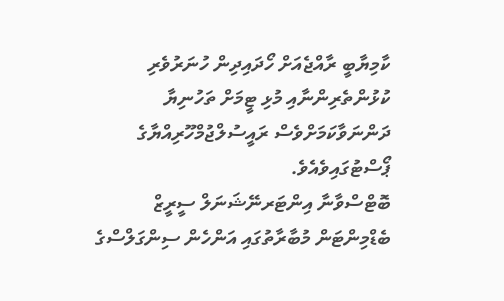ކާމިޔާބީ ރާއްޖެއަށް ހޯދައިދިން ހުނަރުވެރި ކުޅުންތެރިންނާއި މުޅި ޓީމަށް ތަހުނިޔާ ދަންނަވާކަމަށްވެސް ރައީސުލްޖުމްހޫރިއްޔާގެ ޕޯސްޓުގައިވެއެވެ.
ބޮޓްސްވާނާ އިންޓަރނޭޝަނަލް ސީރީޒް ބެޑްމިންޓަން މުބާރާތުގައި އަންހެން ސިންގަލްސްގެ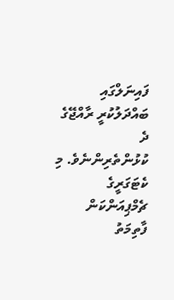ފައިނަލްގައި ބައްދަލުކުރީ ރާއްޖޭގެ ދެ ކުޅުންތެރިންނެވެ. މި ކެޓަގަރީގެ ޗެމްޕިއަންކަން ފާތިމަތު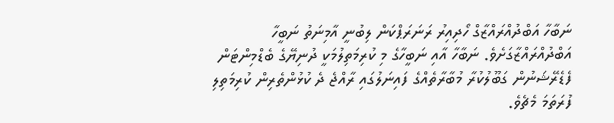ނަބާހާ އަބްދުއްރައްޒާގް ހޯދިއިރު ރަނަރަޕްކަން ލިބުނީ އާމިނަތު ނަބީހާ އަބްދުއްރައްޒާގަށެވެ. ނަބާހާ އާއި ނަބީހާގެ މި ކުރިމަތިލުމަކީ ދުނިޔޭގެ ބެޑްމިންޓަން ފެޑެރޭޝަނުން ގަބޫލުކުރާ މުބާރާތެއްގެ ފައިނަލުގައި ރާއްޖެ ދެ ކުޅުންތެރިން ކުރިމަތިލި ފުރަތަމަ މެޗެވެ.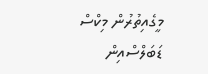މީގެއިތުރުން މިކްސް ޑަބަލްސްއިން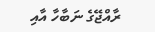ރާއްޖޭގެ ނަބާހާ އާއި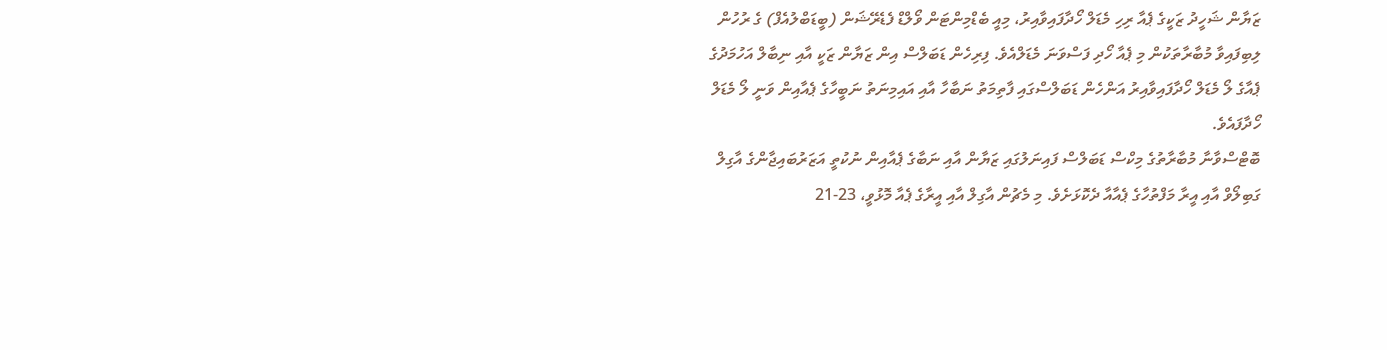ޒަޔާން ޝަހީދު ޒަކީގެ ޕެއާ ރިހި މެޑަލް ހޯދާފައިވާއިރު، މިއީ ބެޑްމިންޓަން ވޯލްޑް ފެޑެރޭޝަން (ބީޑަބްލުއެފް) ގެ ރުހުން ލިބިފައިވާ މުބާރާތަކުން މި ޕެއާ ހޯދި ފަސްވަނަ މެޑަލްއެވެ. ފިރިހެން ޑަބަލްސް އިން ޒަޔާން ޒަކީ އާއި ނިބާލް އަހުމަދުގެ ޕެއާގެ ލޯ މެޑަލް ހޯދާފައިވާއިރު އަންހެން ޑަބަލްސްގައި ފާތިމަތު ނަބާހާ އާއި އައިމިނަތު ނަބީހާގެ ޕެއާއިން ވަނީ ލޯ މެޑަލް ހޯދާފައެވެ.
ބޮޓްސްވާނާ މުބާރާތުގެ މިކްސް ޑަބަލްސް ފައިނަލުގައި ޒަޔާން އާއި ނަބާގެ ޕެއާއިން ނުކުތީ އަޒަރުބައިޖާންގެ އާގިލް ގަބިލޯވް އާއި އީރާ މަފްތުހާގެ ޕެއާއާ ދެކޮޅަށެވެ. މި މެޗުން އާގިލް އާއި އީރާގެ ޕެއާ މޮޅުވީ، 23-21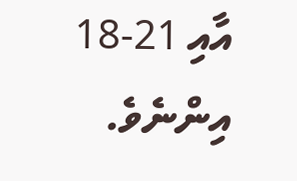އާއި 21-18 އިންނެވެ.